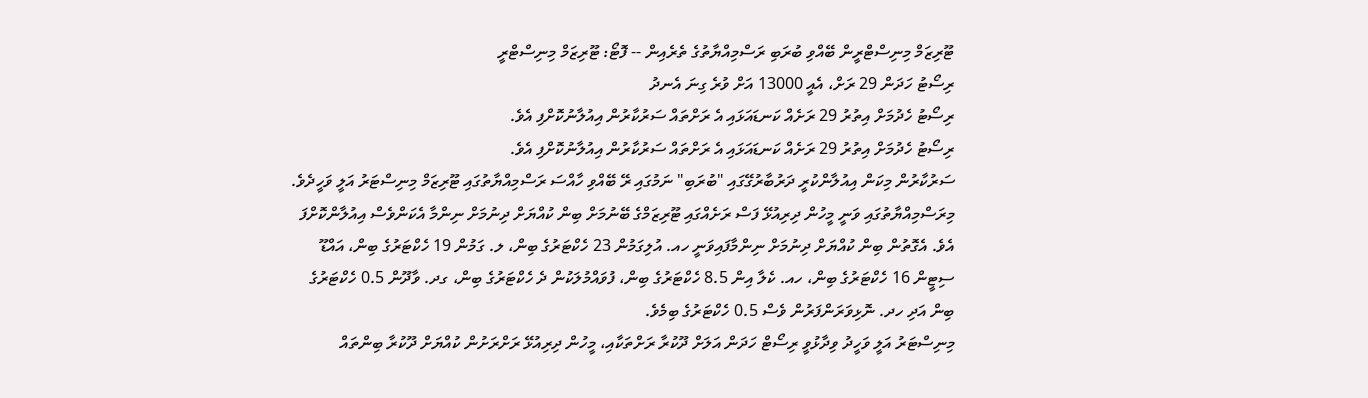ޓޫރިޒަމް މިނިސްޓްރީން ބޭއްވި ބުރަބި ރަސްމިއްޔާތުގެ ތެރެއިން -- ފޮޓޯ: ޓޫރިޒަމް މިނިސްޓްރީ
ރިސޯޓު ހަދަން 29 ރަށް، އެއީ 13000 އަށް ވުރެ ގިނަ އެނދު
ރިސޯޓު ހެދުމަށް އިތުރު 29 ރަށެއް ކަނޑައަޅައި އެ ރަށްތައް ސަރުކާރުން އިއުލާނުކޮށްފި އެވެ.
ރިސޯޓު ހެދުމަށް އިތުރު 29 ރަށެއް ކަނޑައަޅައި އެ ރަށްތައް ސަރުކާރުން އިއުލާނުކޮށްފި އެވެ.
ސަރުކާރުން މިކަން އިއުލާންކުރީ ދަރުބާރުގޭގައި "ބުރަބި" ނަމުގައި ރޭ ބޭއްވި ހާއްސަ ރަސްމިއްޔާތުގައި ޓޫރިޒަމް މިނިސްޓަރު އަލީ ވަހީދެވެ.
މިރަސްމިއްޔާތުގައި ވަނީ މީހުން ދިރިއުޅޭ ފަސް ރަށެއްގައި ޓޫރިޒަމްގެ ބޭނުމަށް ބިން ކުއްޔަށް ދިނުމަށް ނިންމާ އެކަންވެސް އިއުލާންކޮށްފަ އެވެ. އެގޮތުން ބިން ކުއްޔަށް ދިނުމަށް ނިންމާފައިވަނީ ހއ. އުލިގަމުން 23 ހެކްޓަރުގެ ބިން، ލ. ގަމުން 19 ހެކްޓަރުގެ ބިން، އައްޑޫ ސިޓީން 16 ހެކްޓަރުގެ ބިން، ހއ. ކެލާ އިން 8.5 ހެކްޓަރުގެ ބިން، ފުވައްމުލަކުން ދެ ހެކްޓަރުގެ ބިން، ގދ. ވާދޫން 0.5 ހެކްޓަރުގެ ބިން އަދި ހދ. ނޮޅިވަރަންފަރުން ވެސް 0.5 ހެކްޓަރުގެ ބިމެވެ.
މިނިސްޓަރު އަލީ ވަހީދު ވިދާޅުވީ ރިސޯޓް ހަދަން އަލަށް ދޫކުރާ ރަށްތަކާއި، މީހުން ދިރިއުޅޭ ރަށްރަށުން ކުއްޔަށް ދޫކުރާ ބިންތައް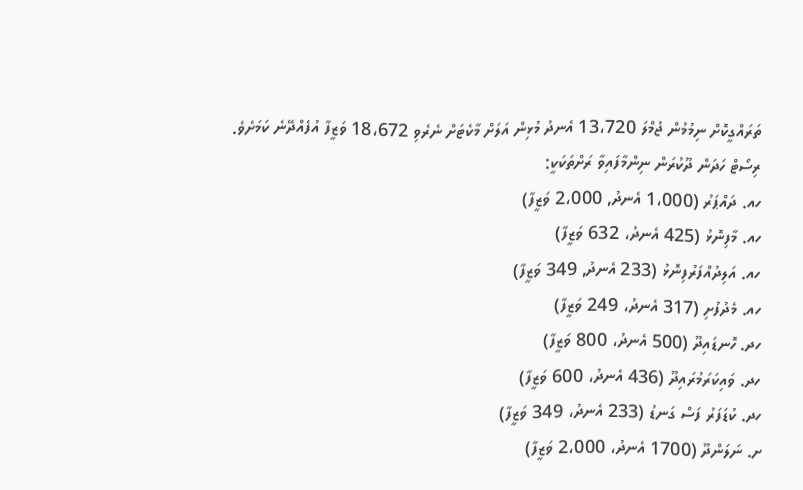ތަރައްގީކޮށް ނިމުމުން ޖުމްލަ 13،720 އެނދު މުޅިން އަލަށް މާކެޓަށް ނެރެވި 18،672 ވަޒީފާ އުފެއްދޭނެ ކަމަށެވެ.
ރިސޯޓް ހަދަން ދޫކުރަން ނިންމާފައިވާ ރަށްތަކަކީ:
ހއ. ދައްޕަރު (1،000 އެނދު, 2،000 ވަޒީފާ)
ހއ. މާފިނޮޅު (425 އެނދު، 632 ވަޒީފާ)
ހއ. އަލިދުއްފަރުފިނޮޅު (233 އެނދު, 349 ވަޒީފާ)
ހއ. މެދުފުށި (317 އެނދު، 249 ވަޒީފާ)
ހދ. ހޮނޑައިދޫ (500 އެނދު، 800 ވަޒީފާ)
ހދ. ވައިކަރަމުރައިދޫ (436 އެނދު، 600 ވަޒީފާ)
ހދ. ކުޑަފަރު ފަސް ގަނޑު (233 އެނދު، 349 ވަޒީފާ)
ށ. ނަލަންދޫ (1700 އެނދު، 2،000 ވަޒީފާ)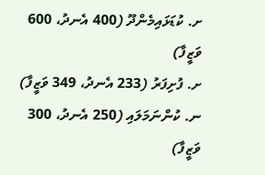ށ. ކުޑަޅައިމެންދޫ (400 އެނދު، 600 ވަޒީފާ)
ށ. ފުށިފަރު (233 އެނދު، 349 ވަޒީފާ)
ނ. ކުންނަމަލައި (250 އެނދު، 300 ވަޒީފާ)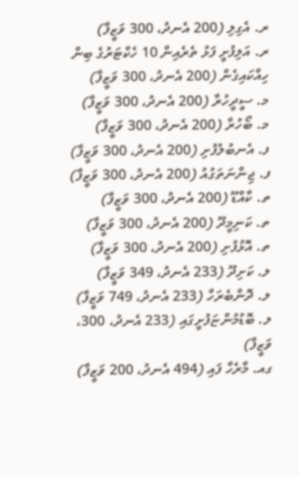ރ. އެގިލި (200 އެނދު، 300 ވަޒީފާ)
ރ. އަލިފުށީ ފަޅު ތެރެއިން 10 ހެކްޓަރުގެ ބިން ހިއްކައިގެން (200 އެނދު، 300 ވަޒީފާ)
މ. ސީދީހުރާ (200 އެނދު، 300 ވަޒީފާ)
މ. ބޯހުރާ (200 އެނދު، 300 ވަޒީފާ)
ފ. އެނބުލުފުށި (200 އެނދު، 300 ވަޒީފާ)
ފ. ޖިންނަތަގުއު (200 އެނދު، 300 ވަޒީފާ)
ތ. ކާއްޑޫ (200 އެނދު، 300 ވަޒީފާ)
ތ. ކަނިމީދޫ (200 އެނދު، 300 ވަޒީފާ)
ތ. އޮޅުފުށި (200 އެނދު، 300 ވަޒީފާ)
ލ. ކަށިދޫ (233 އެނދު، 349 ވަޒީފާ)
ލ. ދޮންބެރަހާ (233 އެނދު، 749 ވަޒީފާ)
ލ. ބޮޑުމުންޏަފުށީގައި (233 އެނދު، 300، ވަޒީފާ)
ގއ. މާރެހާ ފައި (494 އެނދު، 200 ވަޒީފާ)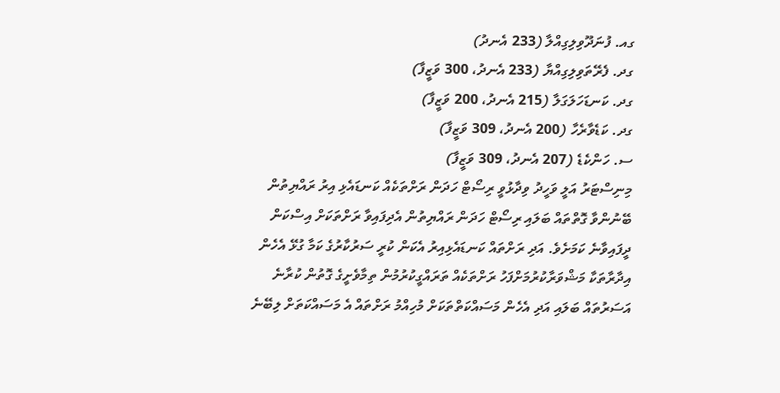ގއ. ފުނަދޫވިލިގިއްލާ (233 އެނދު)
ގދ. ފެރޭތަވިލިގިއްޔާ (233 އެނދު، 300 ވަޒީފާ)
ގދ. ކަނޑަހަލަގަލާ (215 އެނދު، 200 ވަޒީފާ)
ގދ. ކަޑެވާރެހާ (200 އެނދު، 309 ވަޒީފާ)
ސ. ހަންކެޑެ (207 އެނދު، 309 ވަޒީފާ)
މިނިސްޓަރު އަލީ ވަހީދު ވިދާޅުވީ ރިސޯޓް ހަދަން ރަށްތަކެއް ކަނޑައެޅި އިރު ރައްޔިތުން ބޭނުންވާ ގޮތްތައް ބަލައި ރިސޯޓް ހަދަން ރައްޔިތުން އެދިފައިވާ ރަށްތަކަށް އިސްކަން ދީފައިވާނެ ކަމަށެވެ. އަދި ރަށްތައް ކަނޑައެޅިއިރު އެކަން ކުރީ ސަރުކާރުގެ ކަމާ ގުޅޭ އެހެން އިދާރާތަކާ މަޝްވަރާކުރުމަށްފަހު ރަށްތަކެއް ތަރައްގީކުރުމުން ތިމާވެށީގެ ގޮތުން ކުރާނެ އަސަރުތައް ބަލައި އަދި އެހެން މަސައްކަތްތަކަށް މުހިއްމު ރަށްތައް އެ މަސައްކަތަށް ލިބޭނެ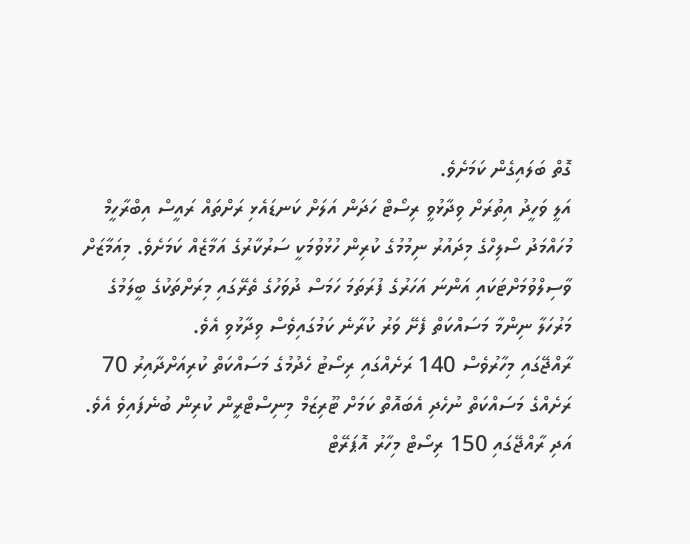ގޮތް ބަލައިގެން ކަމަށެވެ.
އަލީ ވަހީދު އިތުރަށް ވިދާޅުވީ ރިސޯޓް ހަދަން އަލަށް ކަނޑައެޅި ރަށްތައް ރައީސް އިބްރާހީމް މުހައްމަދު ސޯލިހްގެ މިދައުރު ނިމުމުގެ ކުރިން ހުޅުވުމަކީ ސަރުކާރުގެ އަމާޒެއް ކަމަށެވެ. މިއަމާޒަށް ވާސިލްވުމަށްޓަކައި އަންނަ އަހަރުގެ ފުރަތަމަ ހަމަސް ދުވަހުގެ ތެރޭގައި މިރަށްތަކުގެ ބީލަމުގެ މަރުހަލާ ނިންމާ މަސައްކަތް ފެށޭ ވަރު ކުރާނެ ކަމުގައިވެސް ވިދާޅުވި އެވެ.
ރާއްޖޭގައި މިހާރުވެސް 140 ރަށެއްގައި ރިސޯޓު ހެދުމުގެ މަސައްކަތް ކުރިއަށްދާއިރު 70 ރަށެއްގެ މަސައްކަތް ނުހެދި އެބައޮތް ކަމަށް ޓޫރިޒަމް މިނިސްޓްރީން ކުރިން ބުނެފައިވެ އެވެ. އަދި ރާއްޖޭގައި 150 ރިސޯޓް މިހާރު އޮޕަރޭޓް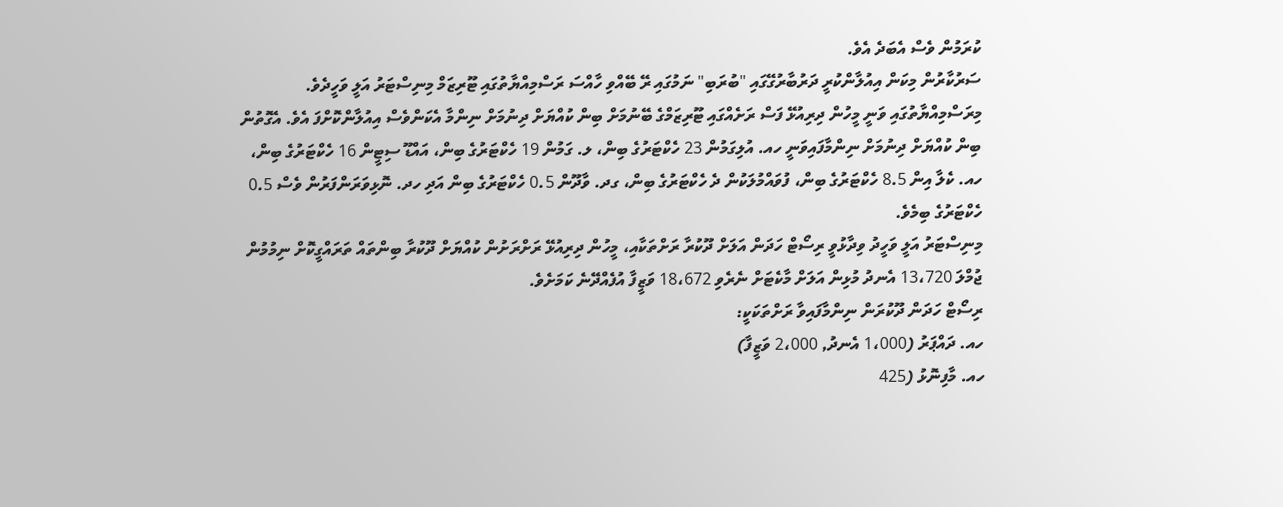ކުރަމުން ވެސް އެބަދެ އެވެ.
ސަރުކާރުން މިކަން އިއުލާންކުރީ ދަރުބާރުގޭގައި "ބުރަބި" ނަމުގައި ރޭ ބޭއްވި ހާއްސަ ރަސްމިއްޔާތުގައި ޓޫރިޒަމް މިނިސްޓަރު އަލީ ވަހީދެވެ.
މިރަސްމިއްޔާތުގައި ވަނީ މީހުން ދިރިއުޅޭ ފަސް ރަށެއްގައި ޓޫރިޒަމްގެ ބޭނުމަށް ބިން ކުއްޔަށް ދިނުމަށް ނިންމާ އެކަންވެސް އިއުލާންކޮށްފަ އެވެ. އެގޮތުން ބިން ކުއްޔަށް ދިނުމަށް ނިންމާފައިވަނީ ހއ. އުލިގަމުން 23 ހެކްޓަރުގެ ބިން، ލ. ގަމުން 19 ހެކްޓަރުގެ ބިން، އައްޑޫ ސިޓީން 16 ހެކްޓަރުގެ ބިން، ހއ. ކެލާ އިން 8.5 ހެކްޓަރުގެ ބިން، ފުވައްމުލަކުން ދެ ހެކްޓަރުގެ ބިން، ގދ. ވާދޫން 0.5 ހެކްޓަރުގެ ބިން އަދި ހދ. ނޮޅިވަރަންފަރުން ވެސް 0.5 ހެކްޓަރުގެ ބިމެވެ.
މިނިސްޓަރު އަލީ ވަހީދު ވިދާޅުވީ ރިސޯޓް ހަދަން އަލަށް ދޫކުރާ ރަށްތަކާއި، މީހުން ދިރިއުޅޭ ރަށްރަށުން ކުއްޔަށް ދޫކުރާ ބިންތައް ތަރައްގީކޮށް ނިމުމުން ޖުމްލަ 13،720 އެނދު މުޅިން އަލަށް މާކެޓަށް ނެރެވި 18،672 ވަޒީފާ އުފެއްދޭނެ ކަމަށެވެ.
ރިސޯޓް ހަދަން ދޫކުރަން ނިންމާފައިވާ ރަށްތަކަކީ:
ހއ. ދައްޕަރު (1،000 އެނދު, 2،000 ވަޒީފާ)
ހއ. މާފިނޮޅު (425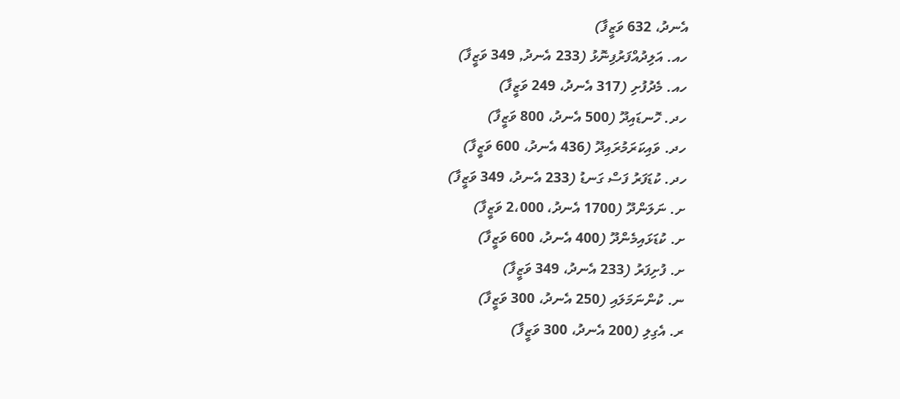އެނދު، 632 ވަޒީފާ)
ހއ. އަލިދުއްފަރުފިނޮޅު (233 އެނދު, 349 ވަޒީފާ)
ހއ. މެދުފުށި (317 އެނދު، 249 ވަޒީފާ)
ހދ. ހޮނޑައިދޫ (500 އެނދު، 800 ވަޒީފާ)
ހދ. ވައިކަރަމުރައިދޫ (436 އެނދު، 600 ވަޒީފާ)
ހދ. ކުޑަފަރު ފަސް ގަނޑު (233 އެނދު، 349 ވަޒީފާ)
ށ. ނަލަންދޫ (1700 އެނދު، 2،000 ވަޒީފާ)
ށ. ކުޑަޅައިމެންދޫ (400 އެނދު، 600 ވަޒީފާ)
ށ. ފުށިފަރު (233 އެނދު، 349 ވަޒީފާ)
ނ. ކުންނަމަލައި (250 އެނދު، 300 ވަޒީފާ)
ރ. އެގިލި (200 އެނދު، 300 ވަޒީފާ)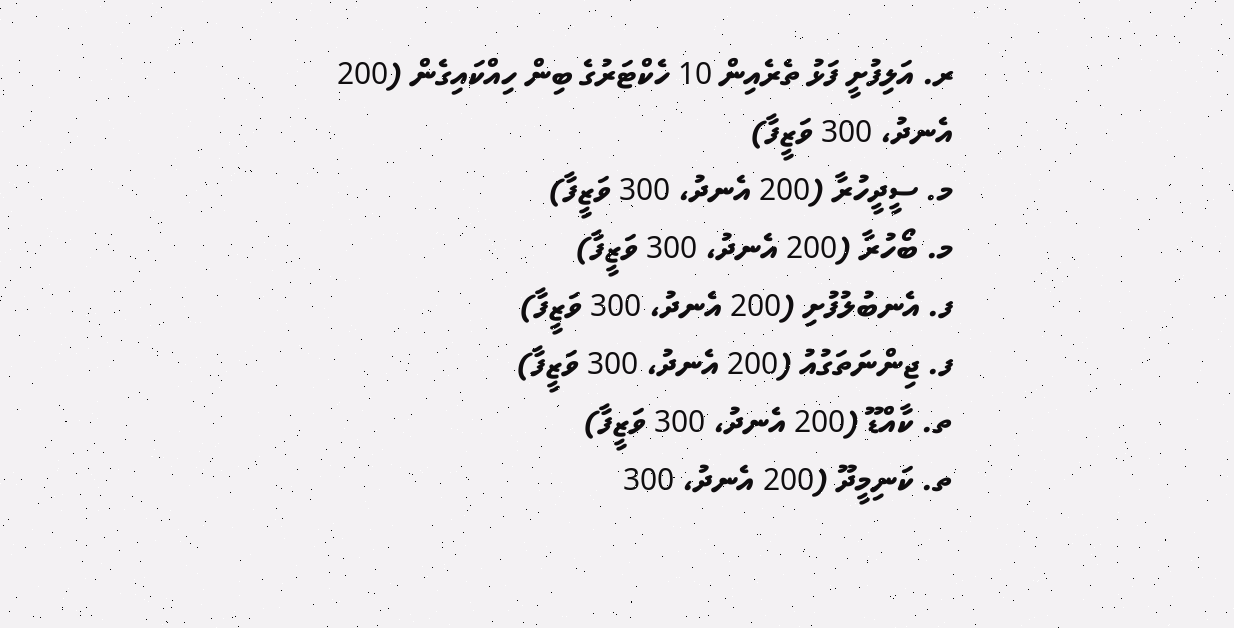ރ. އަލިފުށީ ފަޅު ތެރެއިން 10 ހެކްޓަރުގެ ބިން ހިއްކައިގެން (200 އެނދު، 300 ވަޒީފާ)
މ. ސީދީހުރާ (200 އެނދު، 300 ވަޒީފާ)
މ. ބޯހުރާ (200 އެނދު، 300 ވަޒީފާ)
ފ. އެނބުލުފުށި (200 އެނދު، 300 ވަޒީފާ)
ފ. ޖިންނަތަގުއު (200 އެނދު، 300 ވަޒީފާ)
ތ. ކާއްޑޫ (200 އެނދު، 300 ވަޒީފާ)
ތ. ކަނިމީދޫ (200 އެނދު، 300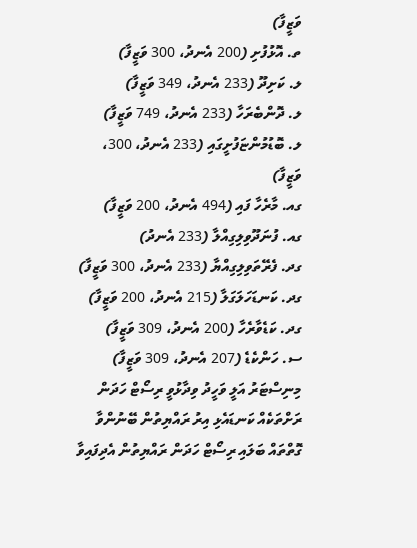ވަޒީފާ)
ތ. އޮޅުފުށި (200 އެނދު، 300 ވަޒީފާ)
ލ. ކަށިދޫ (233 އެނދު، 349 ވަޒީފާ)
ލ. ދޮންބެރަހާ (233 އެނދު، 749 ވަޒީފާ)
ލ. ބޮޑުމުންޏަފުށީގައި (233 އެނދު، 300، ވަޒީފާ)
ގއ. މާރެހާ ފައި (494 އެނދު، 200 ވަޒީފާ)
ގއ. ފުނަދޫވިލިގިއްލާ (233 އެނދު)
ގދ. ފެރޭތަވިލިގިއްޔާ (233 އެނދު، 300 ވަޒީފާ)
ގދ. ކަނޑަހަލަގަލާ (215 އެނދު، 200 ވަޒީފާ)
ގދ. ކަޑެވާރެހާ (200 އެނދު، 309 ވަޒީފާ)
ސ. ހަންކެޑެ (207 އެނދު، 309 ވަޒީފާ)
މިނިސްޓަރު އަލީ ވަހީދު ވިދާޅުވީ ރިސޯޓް ހަދަން ރަށްތަކެއް ކަނޑައެޅި އިރު ރައްޔިތުން ބޭނުންވާ ގޮތްތައް ބަލައި ރިސޯޓް ހަދަން ރައްޔިތުން އެދިފައިވާ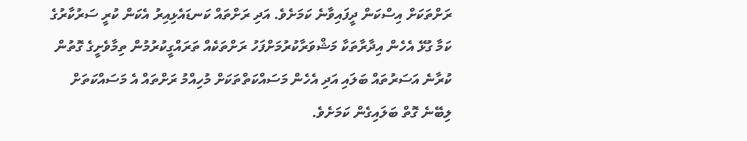ރަށްތަކަށް އިސްކަން ދީފައިވާނެ ކަމަށެވެ. އަދި ރަށްތައް ކަނޑައެޅިއިރު އެކަން ކުރީ ސަރުކާރުގެ ކަމާ ގުޅޭ އެހެން އިދާރާތަކާ މަޝްވަރާކުރުމަށްފަހު ރަށްތަކެއް ތަރައްގީކުރުމުން ތިމާވެށީގެ ގޮތުން ކުރާނެ އަސަރުތައް ބަލައި އަދި އެހެން މަސައްކަތްތަކަށް މުހިއްމު ރަށްތައް އެ މަސައްކަތަށް ލިބޭނެ ގޮތް ބަލައިގެން ކަމަށެވެ.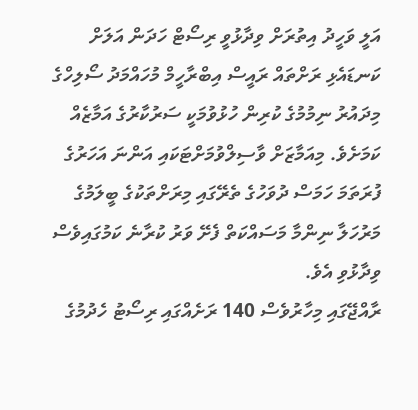އަލީ ވަހީދު އިތުރަށް ވިދާޅުވީ ރިސޯޓް ހަދަން އަލަށް ކަނޑައެޅި ރަށްތައް ރައީސް އިބްރާހީމް މުހައްމަދު ސޯލިހްގެ މިދައުރު ނިމުމުގެ ކުރިން ހުޅުވުމަކީ ސަރުކާރުގެ އަމާޒެއް ކަމަށެވެ. މިއަމާޒަށް ވާސިލްވުމަށްޓަކައި އަންނަ އަހަރުގެ ފުރަތަމަ ހަމަސް ދުވަހުގެ ތެރޭގައި މިރަށްތަކުގެ ބީލަމުގެ މަރުހަލާ ނިންމާ މަސައްކަތް ފެށޭ ވަރު ކުރާނެ ކަމުގައިވެސް ވިދާޅުވި އެވެ.
ރާއްޖޭގައި މިހާރުވެސް 140 ރަށެއްގައި ރިސޯޓު ހެދުމުގެ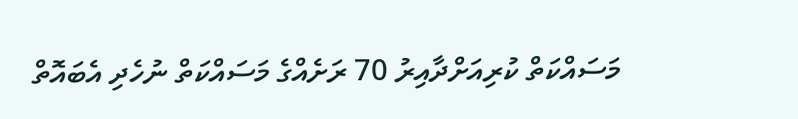މަސައްކަތް ކުރިއަށްދާއިރު 70 ރަށެއްގެ މަސައްކަތް ނުހެދި އެބައޮތް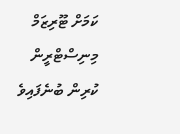ކަމަށް ޓޫރިޒަމް މިނިސްޓްރީން ކުރިން ބުނެފައިވެ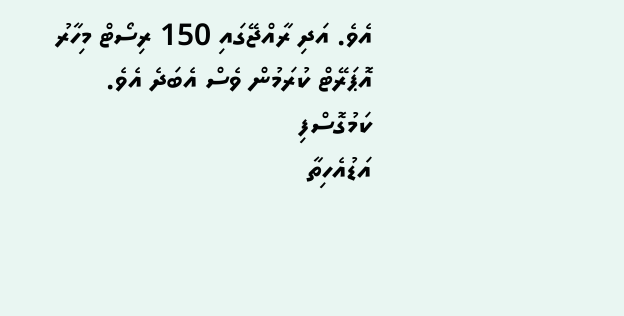އެވެ. އަދި ރާއްޖޭގައި 150 ރިސޯޓް މިހާރު އޮޕަރޭޓް ކުރަމުން ވެސް އެބަދެ އެވެ.
ކަމުގޮސްފި
އަޑުއެހިތާ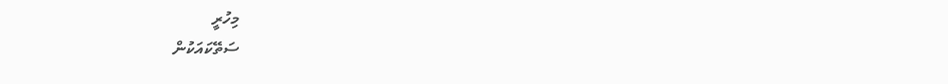މިހުރީ
ސަތޭކައަކުން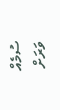ސުމެއް
ވަރަށް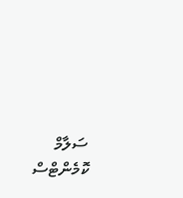ސަލާމް
ކޮމެންޓްސް